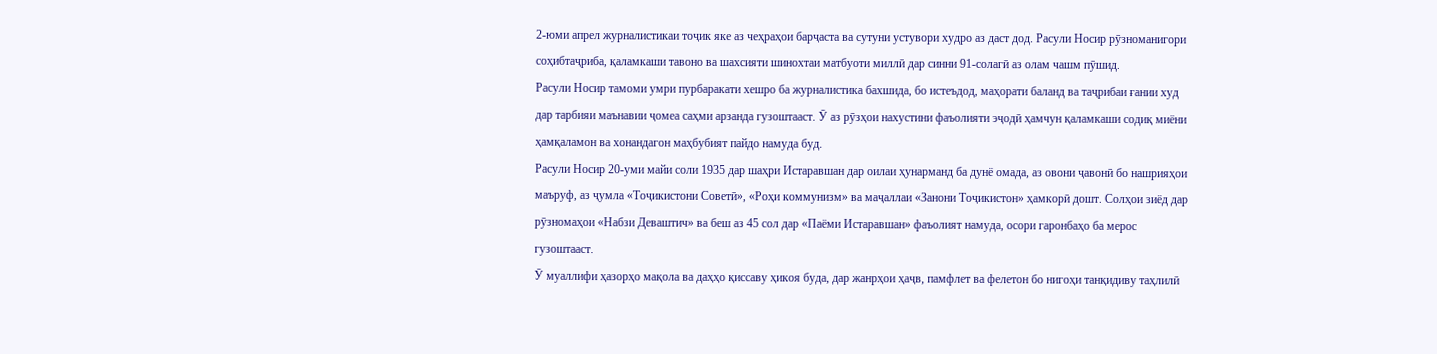2-юми апрел журналистикаи тоҷик яке аз чеҳраҳои барҷаста ва сутуни устувори худро аз даст дод. Расули Носир рӯзноманигори соҳибтаҷриба, қаламкаши тавоно ва шахсияти шинохтаи матбуоти миллӣ дар синни 91-солагӣ аз олам чашм пӯшид.
Расули Носир тамоми умри пурбаракати хешро ба журналистика бахшида, бо истеъдод, маҳорати баланд ва таҷрибаи ғании худ дар тарбияи маънавии ҷомеа саҳми арзанда гузоштааст. Ӯ аз рӯзҳои нахустини фаъолияти эҷодӣ ҳамчун қаламкаши содиқ миёни ҳамқаламон ва хонандагон маҳбубият пайдо намуда буд.
Расули Носир 20-уми майи соли 1935 дар шаҳри Истаравшан дар оилаи ҳунарманд ба дунё омада, аз овони ҷавонӣ бо нашрияҳои маъруф, аз ҷумла «Тоҷикистони Советӣ», «Роҳи коммунизм» ва маҷаллаи «Занони Тоҷикистон» ҳамкорӣ дошт. Солҳои зиёд дар рӯзномаҳои «Набзи Деваштич» ва беш аз 45 сол дар «Паёми Истаравшан» фаъолият намуда, осори гаронбаҳо ба мерос гузоштааст.
Ӯ муаллифи ҳазорҳо мақола ва даҳҳо қиссаву ҳикоя буда, дар жанрҳои ҳаҷв, памфлет ва фелетон бо нигоҳи танқидиву таҳлилӣ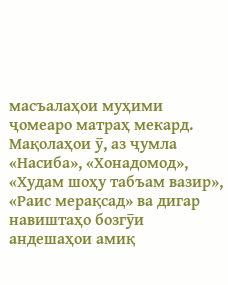масъалаҳои муҳими ҷомеаро матраҳ мекард. Мақолаҳои ӯ, аз ҷумла «Насиба», «Хонадомод», «Худам шоҳу табъам вазир», «Раис мерақсад» ва дигар навиштаҳо бозгӯи андешаҳои амиқ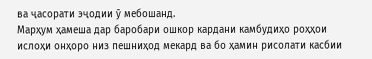ва ҷасорати эҷодии ӯ мебошанд.
Марҳум ҳамеша дар баробари ошкор кардани камбудиҳо роҳҳои ислоҳи онҳоро низ пешниҳод мекард ва бо ҳамин рисолати касбии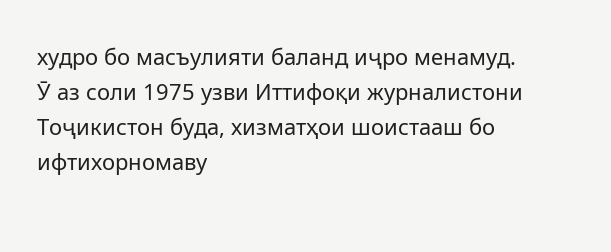худро бо масъулияти баланд иҷро менамуд.
Ӯ аз соли 1975 узви Иттифоқи журналистони Тоҷикистон буда, хизматҳои шоистааш бо ифтихорномаву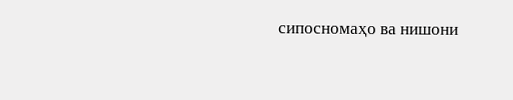сипосномаҳо ва нишони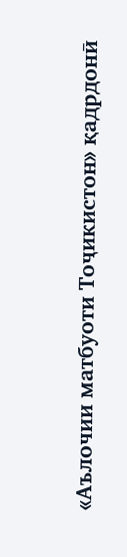«Аълочии матбуоти Тоҷикистон» қадрдонӣ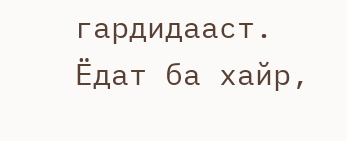гардидааст.
Ёдат ба хайр,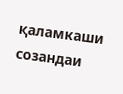қаламкаши созандаи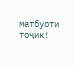матбуоти тоҷик!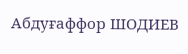Абдуғаффор ШОДИЕВ